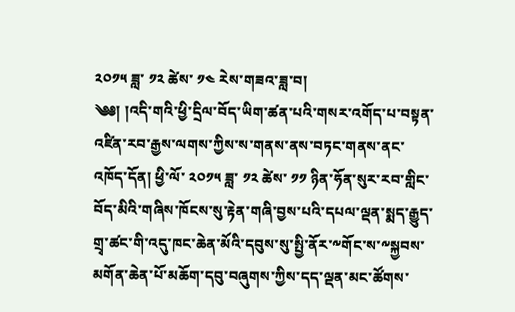༢༠༡༥ ཟླ་ ༡༢ ཚེས་ ༡༤ རེས་གཟའ་ཟླ་བ།
༄༅། །འདི་གའི་ཕྱི་དྲིལ་བོད་ཡིག་ཚན་པའི་གསར་འགོད་པ་བསྟན་འཛིན་རབ་རྒྱས་ལགས་ཀྱིས་ས་གནས་ནས་བཏང་གནས་ནང་འཁོད་དོན། ཕྱི་ལོ་ ༢༠༡༥ ཟླ་ ༡༢ ཚེས་ ༡༡ ཉིན་ཧོན་སུར་རབ་གླིང་བོད་མིའི་གཞིས་ཁོངས་སུ་རྟེན་གཞི་བྱས་པའི་དཔལ་ལྡན་སྨད་རྒྱུད་གྲྭ་ཚང་གི་འདུ་ཁང་ཆེན་མོའི་དབུས་སུ་སྤྱི་ནོར་༸གོང་ས་༸སྐྱབས་མགོན་ཆེན་པོ་མཆོག་དབུ་བཞུགས་ཀྱིས་དད་ལྡན་མང་ཚོགས་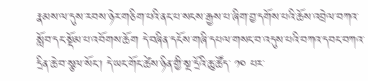རྣམས་ལ་དུས་རབས་ཉེར་གཅིག་པའི་ནང་པ་སངས་རྒྱས་པ་ཞིག་བྱ་དགོས་པའི་ཆོས་འབྲེལ་བཀའ་སློབ་དང་སྡོམ་པ་འབོགས་ཆོག དེ་བཞིན་དངོས་གཞི་དཔལ་གསང་བ་འདུས་པའི་བཀའ་དབང་བཀའ་དྲིན་ཆེ་བ་སྩལ་སོང་། དེ་ཡང་གོང་ཚེས་ཉིན་གྱི་སྔ་དྲོའི་ཆུ་ཚོད་ ༡༠ པར་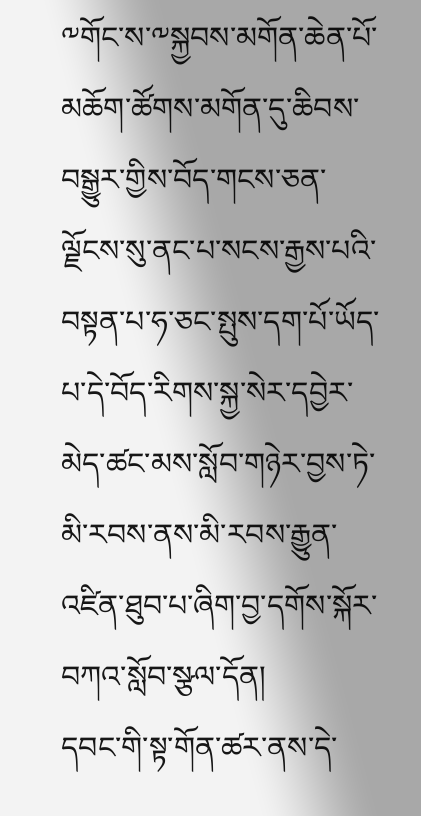༸གོང་ས་༸སྐྱབས་མགོན་ཆེན་པོ་མཆོག་ཚོགས་མགོན་དུ་ཆིབས་བསྒྱུར་གྱིས་བོད་གངས་ཅན་ལྗོངས་སུ་ནང་པ་སངས་རྒྱས་པའི་བསྟན་པ་ཧ་ཅང་སྤུས་དག་པོ་ཡོད་པ་དེ་བོད་རིགས་སྐྱ་སེར་དབྱེར་མེད་ཚང་མས་སློབ་གཉེར་བྱས་ཏེ་མི་རབས་ནས་མི་རབས་རྒྱུན་འཛིན་ཐུབ་པ་ཞིག་བྱ་དགོས་སྐོར་བཀའ་སློབ་སྩལ་དོན།
དབང་གི་སྟ་གོན་ཚར་ནས་དེ་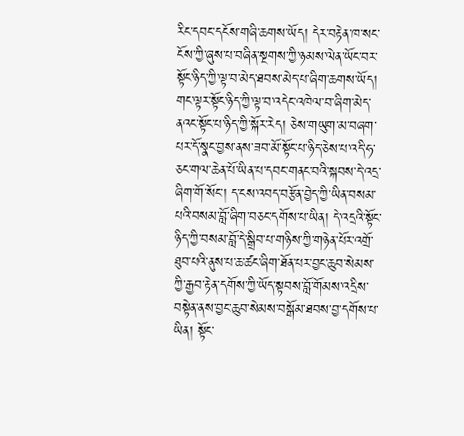རིང་དབང་དངོས་གཞི་ཆགས་ཡོད། དེར་བརྟེན་ཁ་སང་ངོས་ཀྱི་ཞུས་པ་བཞིན་སྔགས་ཀྱི་ཉམས་ལེན་ཡོང་བར་སྟོང་ཉིད་ཀྱི་ལྟ་བ་མེད་ཐབས་མེད་པ་ཞིག་ཆགས་ཡོད། གང་ལྟར་སྟོང་ཉིད་ཀྱི་ལྟ་བ་འདེང་འཁེལ་བ་ཞིག་མེད་ནའང་སྟོང་པ་ཉིད་ཀྱི་སྐོར་རེད། ཅེས་གཡུག་མ་བཞག་པར་དོ་སྣང་བྱས་ནས་ཟབ་མོ་སྟོང་པ་ཉིད་ཅེས་པ་འདི་ཧ་ཅང་གལ་ཆེན་པོ་ཡིན་པ་དབང་གནང་བའི་སྐབས་དེ་འདྲ་ཞིག་གོ་སོང་། ད་ངས་འབད་བརྩོན་བྱེད་ཀྱི་ཡིན་བསམ་པའི་བསམ་བློ་ཞིག་བཅང་དགོས་པ་ཡིན། དེ་འདྲའི་སྟོང་ཉིད་ཀྱི་བསམ་བློ་དེ་སྒྲིབ་པ་གཉིས་ཀྱི་གཉེན་པོར་འགྲོ་ཐུབ་པའི་ནུས་པ་ཆ་ཚང་ཞིག་ཐོན་པར་བྱང་ཆུབ་སེམས་ཀྱི་རྒྱབ་རྟེན་དགོས་ཀྱི་ཡོད་སྟབས་བློ་གོམས་འདྲིས་བསྟེན་ནས་བྱང་ཆུབ་སེམས་བསྒོམ་ཐབས་བྱ་དགོས་པ་ཡིན། སྟོང་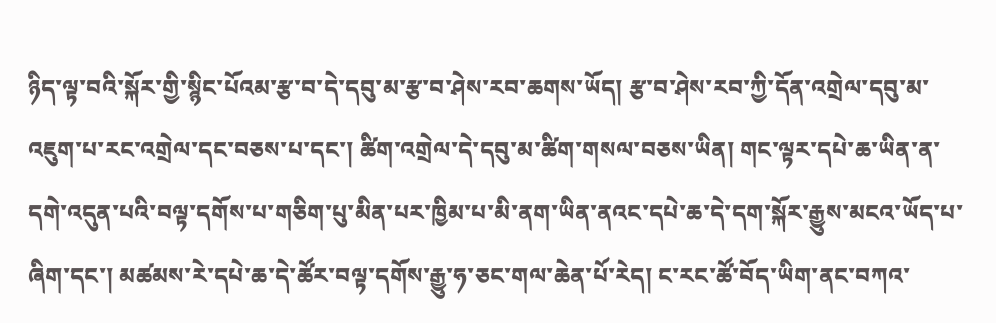ཉིད་ལྟ་བའི་སྐོར་གྱི་སྙིང་པོའམ་རྩ་བ་དེ་དབུ་མ་རྩ་བ་ཤེས་རབ་ཆགས་ཡོད། རྩ་བ་ཤེས་རབ་ཀྱི་དོན་འགྲེལ་དབུ་མ་འཇུག་པ་རང་འགྲེལ་དང་བཅས་པ་དང་། ཚིག་འགྲེལ་དེ་དབུ་མ་ཚིག་གསལ་བཅས་ཡིན། གང་ལྟར་དཔེ་ཆ་ཡིན་ན་དགེ་འདུན་པའི་བལྟ་དགོས་པ་གཅིག་པུ་མིན་པར་ཁྱིམ་པ་མི་ནག་ཡིན་ནའང་དཔེ་ཆ་དེ་དག་སྐོར་རྒྱུས་མངའ་ཡོད་པ་ཞིག་དང་། མཚམས་རེ་དཔེ་ཆ་དེ་ཚོར་བལྟ་དགོས་རྒྱུ་ཧ་ཅང་གལ་ཆེན་པོ་རེད། ང་རང་ཚོ་བོད་ཡིག་ནང་བཀའ་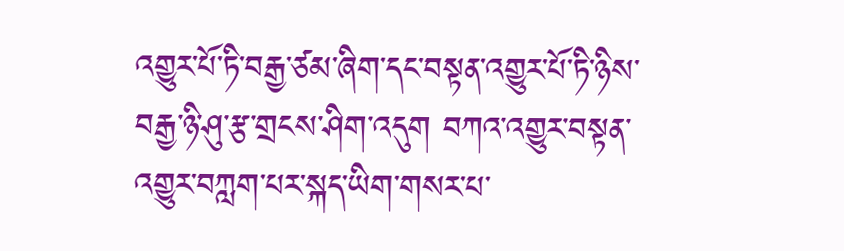འགྱུར་པོ་ཏི་བརྒྱ་ཙམ་ཞིག་དང་བསྟན་འགྱུར་པོ་ཏི་ཉིས་བརྒྱ་ཉི་ཤུ་རྩ་གྲངས་ཤིག་འདུག བཀའ་འགྱུར་བསྟན་འགྱུར་བཀླག་པར་སྐད་ཡིག་གསར་པ་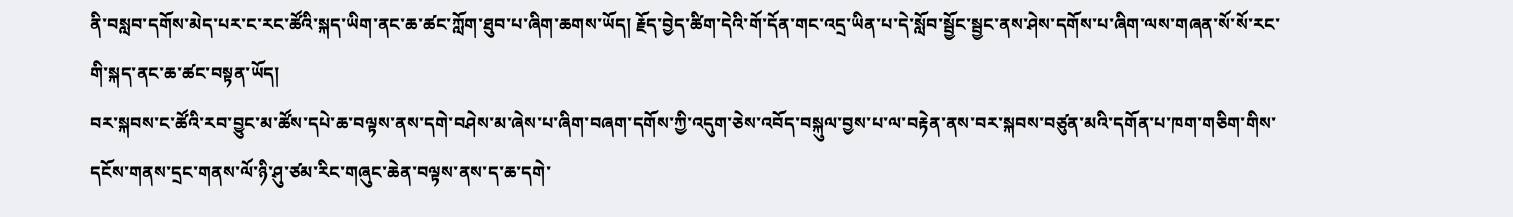ནི་བསླབ་དགོས་མེད་པར་ང་རང་ཚོའི་སྐད་ཡིག་ནང་ཆ་ཚང་ཀློག་ཐུབ་པ་ཞིག་ཆགས་ཡོད། རྗོད་བྱེད་ཚིག་དེའི་གོ་དོན་གང་འདྲ་ཡིན་པ་དེ་སློབ་སྦྱོང་སྦྱང་ནས་ཤེས་དགོས་པ་ཞིག་ལས་གཞན་སོ་སོ་རང་གི་སྐད་ནང་ཆ་ཚང་བསྟན་ཡོད།
བར་སྐབས་ང་ཚོའི་རབ་བྱུང་མ་ཚོས་དཔེ་ཆ་བལྟས་ནས་དགེ་བཤེས་མ་ཞེས་པ་ཞིག་བཞག་དགོས་ཀྱི་འདུག་ཅེས་འབོད་བསྐུལ་བྱས་པ་ལ་བརྟེན་ནས་བར་སྐབས་བཙུན་མའི་དགོན་པ་ཁག་གཅིག་གིས་དངོས་གནས་དྲང་གནས་ལོ་ཉི་ཤུ་ཙམ་རིང་གཞུང་ཆེན་བལྟས་ནས་ད་ཆ་དགེ་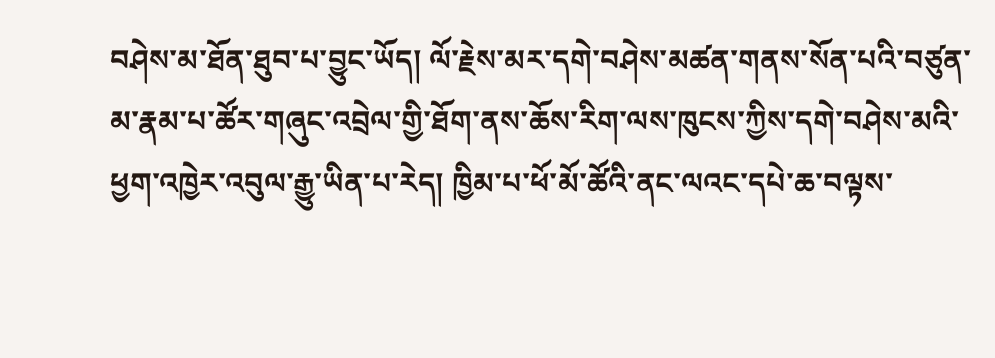བཤེས་མ་ཐོན་ཐུབ་པ་བྱུང་ཡོད། ལོ་རྗེས་མར་དགེ་བཤེས་མཚན་གནས་སོན་པའི་བཙུན་མ་རྣམ་པ་ཚོར་གཞུང་འབྲེལ་གྱི་ཐོག་ནས་ཆོས་རིག་ལས་ཁུངས་ཀྱིས་དགེ་བཤེས་མའི་ཕྱག་འཁྱེར་འབུལ་རྒྱུ་ཡིན་པ་རེད། ཁྱིམ་པ་ཕོ་མོ་ཚོའི་ནང་ལའང་དཔེ་ཆ་བལྟས་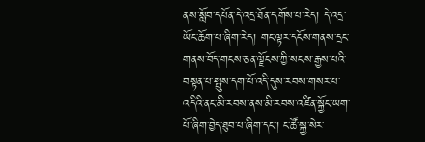ནས་སློབ་དཔོན་དེ་འདྲ་ཐོན་དགོས་པ་རེད། དེ་འདྲ་ཡོང་ཆོག་པ་ཞིག་རེད། གང་ལྟར་དངོས་གནས་དྲང་གནས་བོད་གངས་ཅན་ལྗོངས་ཀྱི་སངས་རྒྱས་པའི་བསྟན་པ་སྤུས་དག་པོ་འདི་དུས་རབས་གསར་པ་འདིའི་ནང་མི་རབས་ནས་མི་རབས་འཛིན་སྐྱོང་ཡག་པོ་ཞིག་བྱེད་ཐུབ་པ་ཞིག་དང་། ང་ཚོ་སྐྱ་སེར་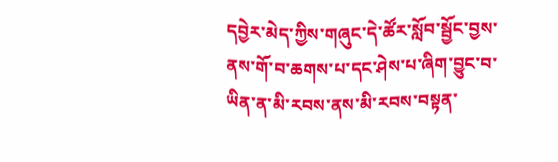དབྱེར་མེད་ཀྱིས་གཞུང་དེ་ཚོར་སློབ་སྦྱོང་བྱས་ནས་གོ་བ་ཆགས་པ་དང་ཤེས་པ་ཞིག་བྱུང་བ་ཡིན་ན་མི་རབས་ནས་མི་རབས་བསྟན་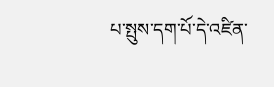པ་སྤུས་དག་པོ་དེ་འཛིན་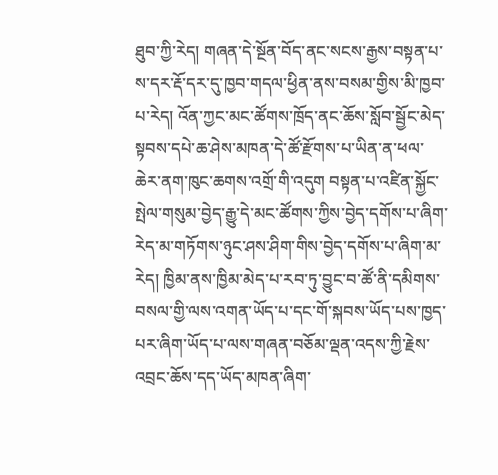ཐུབ་ཀྱི་རེད། གཞན་དེ་སྔོན་བོད་ནང་སངས་རྒྱས་བསྟན་པ་ས་དར་རྡོ་དར་དུ་ཁྱབ་གདལ་ཕྱིན་ནས་བསམ་གྱིས་མི་ཁྱབ་པ་རེད། འོན་ཀྱང་མང་ཚོགས་ཁྲོད་ནང་ཆོས་སློབ་སྦྱོང་མེད་སྟབས་དཔེ་ཆ་ཤེས་མཁན་དེ་ཚོ་རྫོགས་པ་ཡིན་ན་ཕལ་ཆེར་ནག་ཁུང་ཆགས་འགྲོ་གི་འདུག བསྟན་པ་འཛིན་སྐྱོང་སྤེལ་གསུམ་བྱེད་རྒྱུ་དེ་མང་ཚོགས་ཀྱིས་བྱེད་དགོས་པ་ཞིག་རེད་མ་གཏོགས་ཉུང་ཤས་ཤིག་གིས་བྱེད་དགོས་པ་ཞིག་མ་རེད། ཁྱིམ་ནས་ཁྱིམ་མེད་པ་རབ་ཏུ་བྱུང་བ་ཚོ་ནི་དམིགས་བསལ་གྱི་ལས་འགན་ཡོད་པ་དང་གོ་སྐབས་ཡོད་པས་ཁྱད་པར་ཞིག་ཡོད་པ་ལས་གཞན་བཅོམ་ལྡན་འདས་ཀྱི་རྗེས་འབྲང་ཆོས་དད་ཡོད་མཁན་ཞིག་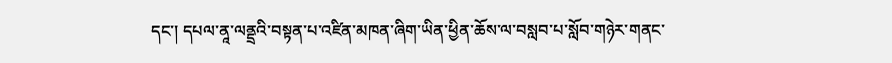དང་། དཔལ་ནཱ་ལནྡྲའི་བསྟན་པ་འཛིན་མཁན་ཞིག་ཡིན་ཕྱིན་ཆོས་ལ་བསླབ་པ་སློབ་གཉེར་གནང་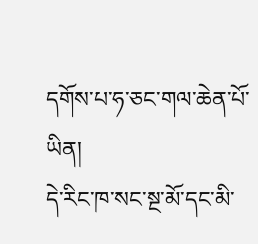དགོས་པ་ཧ་ཅང་གལ་ཆེན་པོ་ཡིན།
དེ་རིང་ཁ་སང་སྔ་མོ་དང་མི་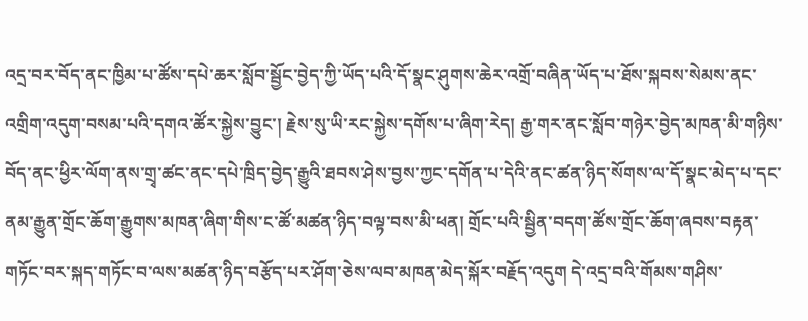འདྲ་བར་བོད་ནང་ཁྱིམ་པ་ཚོས་དཔེ་ཆར་སློབ་སྦྱོང་བྱེད་ཀྱི་ཡོད་པའི་དོ་སྣང་ཤུགས་ཆེར་འགྲོ་བཞིན་ཡོད་པ་ཐོས་སྐབས་སེམས་ནང་འགྲིག་འདུག་བསམ་པའི་དགའ་ཚོར་སྐྱེས་བྱུང་། རྗེས་སུ་ཡི་རང་སྐྱེས་དགོས་པ་ཞིག་རེད། རྒྱ་གར་ནང་སློབ་གཉེར་བྱེད་མཁན་མི་གཉིས་བོད་ནང་ཕྱིར་ལོག་ནས་གྲྭ་ཚང་ནང་དཔེ་ཁྲིད་བྱེད་རྒྱུའི་ཐབས་ཤེས་བྱས་ཀྱང་དགོན་པ་དེའི་ནང་ཚན་ཉིད་སོགས་ལ་དོ་སྣང་མེད་པ་དང་ནམ་རྒྱུན་གྲོང་ཆོག་རྒྱུགས་མཁན་ཞིག་གིས་ང་ཚོ་མཚན་ཉིད་བལྟ་བས་མི་ཕན། གྲོང་པའི་སྦྱིན་བདག་ཚོས་གྲོང་ཆོག་ཞབས་བརྟན་གཏོང་བར་སྐད་གཏོང་བ་ལས་མཚན་ཉིད་བརྩོད་པར་ཤོག་ཅེས་ལབ་མཁན་མེད་སྐོར་བརྗོད་འདུག དེ་འདྲ་བའི་གོམས་གཤིས་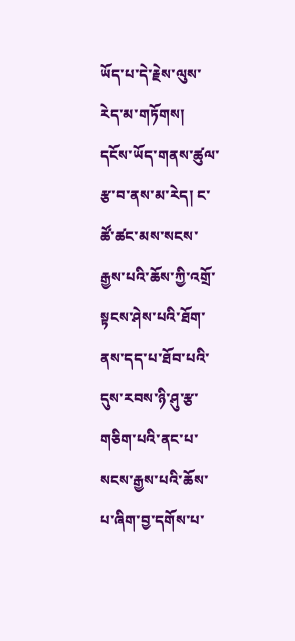ཡོད་པ་དེ་རྗེས་ལུས་རེད་མ་གཏོགས། དངོས་ཡོད་གནས་ཚུལ་རྩ་བ་ནས་མ་རེད། ང་ཚོ་ཚང་མས་སངས་རྒྱས་པའི་ཆོས་ཀྱི་འགྲོ་སྟངས་ཤེས་པའི་ཐོག་ནས་དད་པ་ཐོབ་པའི་དུས་རབས་ཉི་ཤུ་རྩ་གཅིག་པའི་ནང་པ་སངས་རྒྱས་པའི་ཆོས་པ་ཞིག་བྱ་དགོས་པ་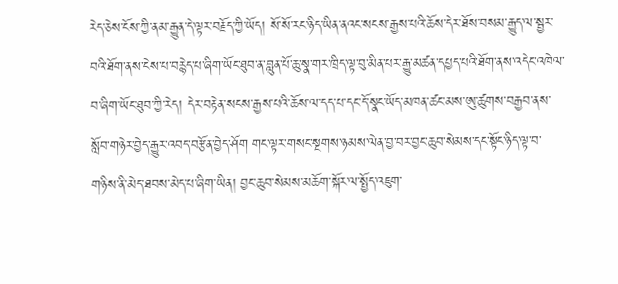རེད་ཅེས་ངོས་ཀྱི་ནམ་རྒྱུན་དེ་ལྟར་བརྗོད་ཀྱི་ཡོད། སོ་སོ་རང་ཉིད་ཡིན་ནའང་སངས་རྒྱས་པའི་ཆོས་དེར་ཐོས་བསམ་རྒྱུད་ལ་སྦྱར་བའི་ཐོག་ནས་ངེས་པ་བརྙེད་པ་ཞིག་ཡོང་ཐུབ་ན་བླུན་པོ་ཆུ་སྣ་གར་ཁྲིད་ལྟ་བུ་མིན་པར་རྒྱུ་མཚན་དཔྱད་པའི་ཐོག་ནས་འདེང་འཁེལ་བ་ཞིག་ཡོང་ཐུབ་ཀྱི་རེད། དེར་བརྟེན་སངས་རྒྱས་པའི་ཆོས་ལ་དད་པ་དང་དོ་སྣང་ཡོད་མཁན་ཚང་མས་ཨུ་ཚུགས་བརྒྱབ་ནས་སློབ་གཉེར་བྱེད་རྒྱུར་འབད་བརྩོན་བྱེད་ཤོག གང་ལྟར་གསང་སྔགས་ཉམས་ལེན་བྱ་བར་བྱང་ཆུབ་སེམས་དང་སྟོང་ཉིད་ལྟ་བ་གཉིས་ནི་མེད་ཐབས་མེད་པ་ཞིག་ཡིན། བྱང་ཆུབ་སེམས་མཆོག་སྐོར་ལ་སྤྱོད་འཇུག་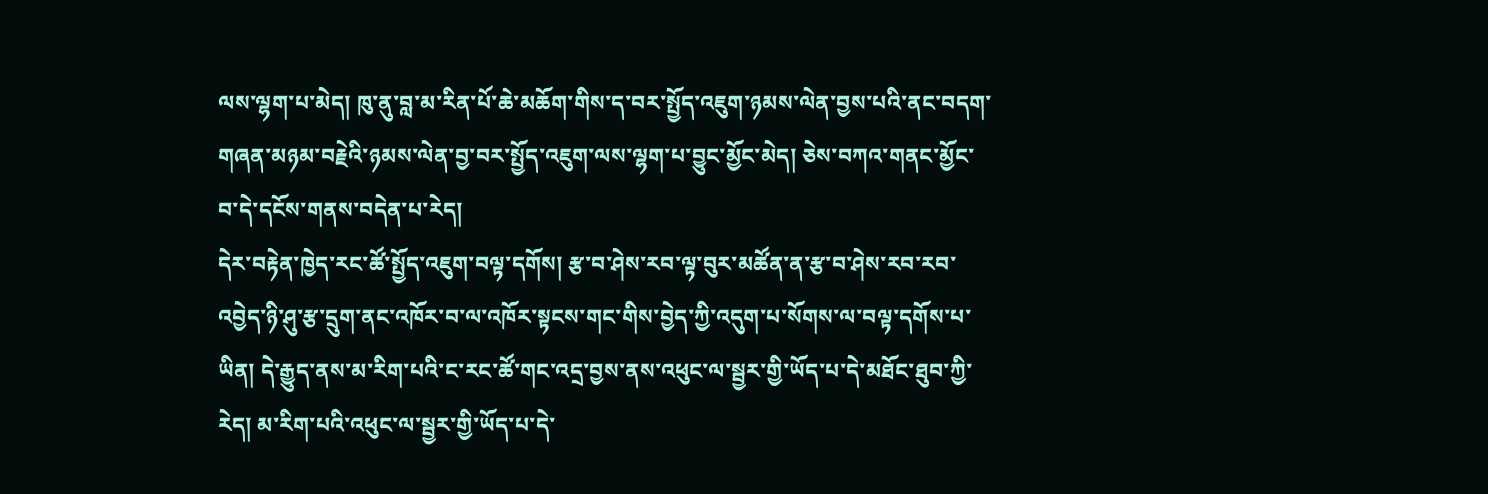ལས་ལྷག་པ་མེད། ཁུ་ནུ་བླ་མ་རིན་པོ་ཆེ་མཆོག་གིས་ད་བར་སྤྱོད་འཇུག་ཉམས་ལེན་བྱས་པའི་ནང་བདག་གཞན་མཉམ་བརྗེའི་ཉམས་ལེན་བྱ་བར་སྤྱོད་འཇུག་ལས་ལྷག་པ་བྱུང་མྱོང་མེད། ཅེས་བཀའ་གནང་མྱོང་བ་དེ་དངོས་གནས་བདེན་པ་རེད།
དེར་བརྟེན་ཁྱེད་རང་ཚོ་སྤྱོད་འཇུག་བལྟ་དགོས། རྩ་བ་ཤེས་རབ་ལྟ་བུར་མཚོན་ན་རྩ་བ་ཤེས་རབ་རབ་འབྱེད་ཉི་ཤུ་རྩ་དྲུག་ནང་འཁོར་བ་ལ་འཁོར་སྟངས་གང་གིས་བྱེད་ཀྱི་འདུག་པ་སོགས་ལ་བལྟ་དགོས་པ་ཡིན། དེ་རྒྱུད་ནས་མ་རིག་པའི་ང་རང་ཚོ་གང་འདྲ་བྱས་ནས་འཕུང་ལ་སྦྱར་གྱི་ཡོད་པ་དེ་མཐོང་ཐུབ་ཀྱི་རེད། མ་རིག་པའི་འཕུང་ལ་སྦྱར་གྱི་ཡོད་པ་དེ་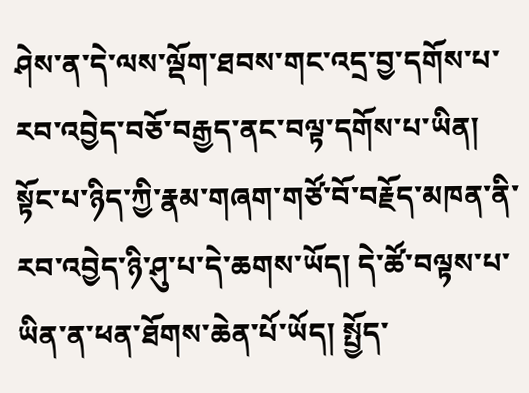ཤེས་ན་དེ་ལས་ལྡོག་ཐབས་གང་འདྲ་བྱ་དགོས་པ་རབ་འབྱེད་བཅོ་བརྒྱད་ནང་བལྟ་དགོས་པ་ཡིན། སྟོང་པ་ཉིད་ཀྱི་རྣམ་གཞག་གཙོ་བོ་བརྗོད་མཁན་ནི་རབ་འབྱེད་ཉི་ཤུ་པ་དེ་ཆགས་ཡོད། དེ་ཚོ་བལྟས་པ་ཡིན་ན་ཕན་ཐོགས་ཆེན་པོ་ཡོད། སྤྱོད་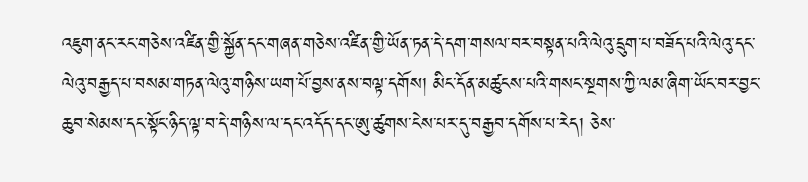འཇུག་ནང་རང་གཅེས་འཛིན་གྱི་སྐྱོན་དང་གཞན་གཅེས་འཛིན་གྱི་ཡོན་ཏན་དེ་དག་གསལ་བར་བསྟན་པའི་ལེའུ་དྲུག་པ་བཟོད་པའི་ལེའུ་དང་ལེའུ་བརྒྱད་པ་བསམ་གཏན་ལེའུ་གཉིས་ཡག་པོ་བྱས་ནས་བལྟ་དགོས། མིང་དོན་མཚུངས་པའི་གསང་སྔགས་ཀྱི་ལམ་ཞིག་ཡོང་བར་བྱང་ཆུབ་སེམས་དང་སྟོང་ཉིད་ལྟ་བ་དེ་གཉིས་ལ་དང་འདོད་དང་ཨུ་ཚུགས་ངེས་པར་དུ་བརྒྱབ་དགོས་པ་རེད། ཅེས་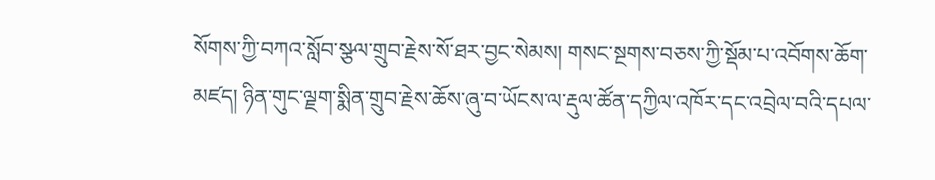སོགས་ཀྱི་བཀའ་སློབ་སྩལ་གྲུབ་རྗེས་སོ་ཐར་བྱང་སེམས། གསང་སྔགས་བཅས་ཀྱི་སྡོམ་པ་འབོགས་ཆོག་མཛད། ཉིན་གུང་ལྗག་སྨིན་གྲུབ་རྗེས་ཆོས་ཞུ་བ་ཡོངས་ལ་རྡུལ་ཚོན་དཀྱིལ་འཁོར་དང་འབྲེལ་བའི་དཔལ་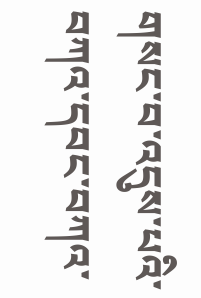གསང་བ་འདུས་པའི་བཀའ་དབང་བཀའ་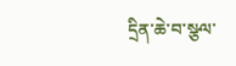དྲིན་ཆེ་བ་སྩལ་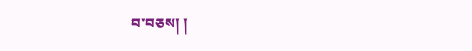བ་བཅས། །